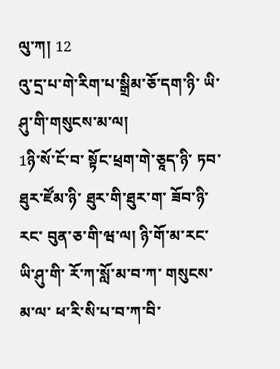ལུ་ཀ། 12
འུ་དྲ་པ་གེ་རིག་པ་སྒྲིམ་ཅོ་དག་ཉི་ ཡི་ཤུ་གི་གསུངས་མ་ལ།
1ཉི་སོ་ངོ་བ་ སྟོང་ཕྲག་གེ་ཅཱད་ཉི་ ཏབ་ཐུར་ཛོམ་ཉི་ ཐུར་གི་ཐུར་ག་ ཟོབ་ཉི་རང་ བུན་ཅ་གི་ཝ་ལ། ཉི་གོ་མ་རང་ ཡི་ཤུ་གི་ རོ་ཀ་སློ་མ་བ་ཀ་ གསུངས་མ་ལ་ ཕ་རི་སི་པ་བ་ཀ་བི་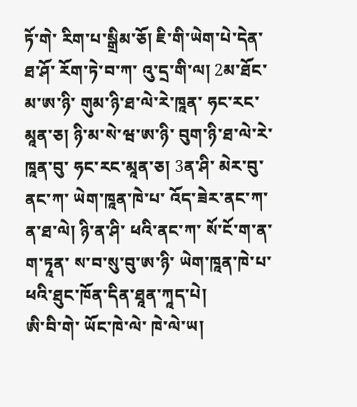ཏོ་གེ་ རིག་པ་སྒྲིམ་ཅོ། ཇི་གི་ཡེག་པེ་དེན་ཐ་ཤོ་ རོག་ཏེ་བ་ཀ་ འུ་དྲ་གི་ལ། 2མ་ཐོང་མ་ཨ་ཉི་ གུམ་ཉི་ཐ་ལེ་རེ་ཁཱན་ ཧང་རང་མཱན་ཅ། ཉི་མ་སེ་ཝ་ཨ་ཉི་ བུག་ཉི་ཐ་ལེ་རེ་ཁཱན་བུ་ ཧང་རང་མཱན་ཅ། 3ན་ཤི་ མེར་བུ་ནང་ཀ་ ཡེག་ཁཱན་ཁེ་པ་ འོད་ཟེར་ནང་ཀ་ ན་ཐ་ལེ། ཉི་ན་ཤི་ ཕའི་ནང་ཀ་ སོ་ངོ་ག་ན་ག་ཏཱན་ ས་བ་སུ་བུ་ཨ་ཉི་ ཡེག་ཁཱན་ཁེ་པ་ ཕའི་ཐུང་ཁོན་དིན་ཐཱན་ཀཱད་པེ།
ཨི་བི་གེ་ ཡོང་ཁེ་ལེ་ ཁེ་ལེ་ཡ།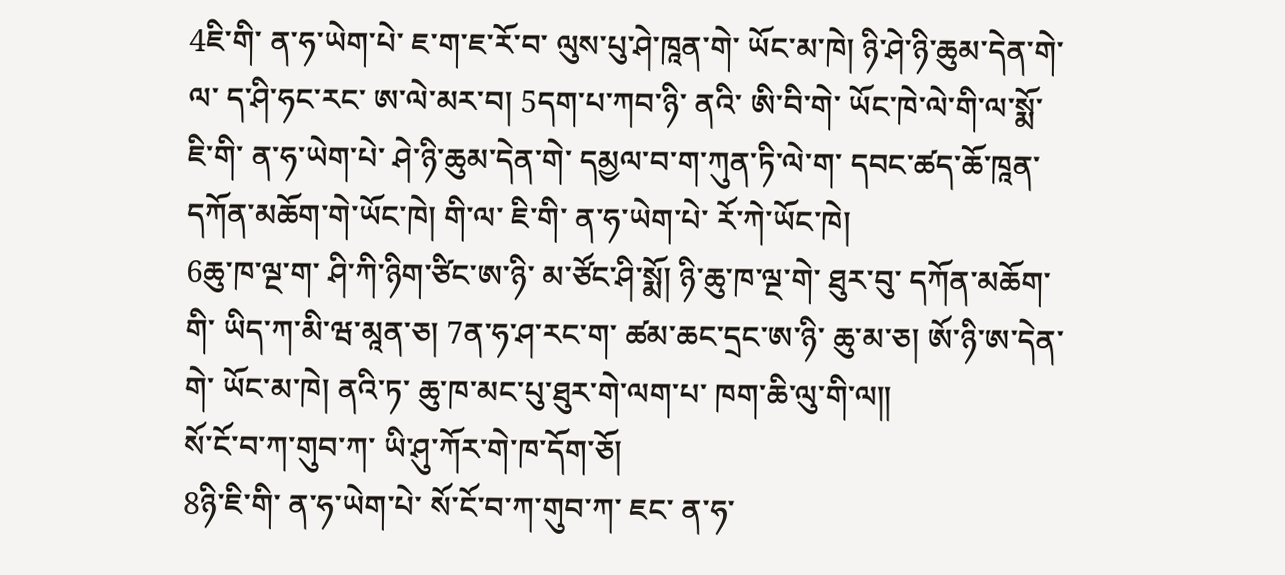4ཇི་གི་ ན་ཧ་ཡེག་པེ་ ཇ་ག་ཇ་རོ་བ་ ལུས་པུ་ཤེ་ཁཱན་གེ་ ཡོང་མ་ཁེ། ཉི་ཤེ་ཉི་ཆུམ་དེན་གེ་ལ་ ད་ཤི་ཧང་རང་ ཨ་ལེ་མར་བ། 5དག་པ་ཀབ་ཉི་ ནའི་ ཨི་བི་གེ་ ཡོང་ཁེ་ལེ་གི་ལ་སྨོ་ ཇི་གི་ ན་ཧ་ཡེག་པེ་ ཤེ་ཉི་ཆུམ་དེན་གེ་ དམྱལ་བ་ག་ཀུན་ཏི་ལེ་ག་ དབང་ཚད་ཆོ་ཁཱན་ དཀོན་མཆོག་གེ་ཡོང་ཁེ། གི་ལ་ ཇི་གི་ ན་ཧ་ཡེག་པེ་ རོ་ཀེ་ཡོང་ཁེ།
6ཆུ་ཁ་ལྔ་ག་ ཤི་ཀི་ཉིག་ཙིང་ཨ་ཉི་ མ་ཙོང་ཤི་སྨོ། ཉི་ཆུ་ཁ་ལྔ་གེ་ ཐུར་བུ་ དཀོན་མཆོག་གི་ ཡིད་ཀ་མི་ཝ་མཱན་ཅ། 7ན་ཧ་ཤ་རང་ག་ ཚམ་ཆང་དྲང་ཨ་ཉི་ ཆུ་མ་ཅ། ཨོ་ཉི་ཨ་དེན་གེ་ ཡོང་མ་ཁེ། ནའི་ཏ་ ཆུ་ཁ་མང་པུ་ཐུར་གེ་ལག་པ་ ཁག་ཆི་ལུ་གི་ལ༎
སོ་ངོ་བ་ཀ་གུབ་ཀ་ ཡི་ཤུ་ཀོར་གེ་ཁ་དོག་ཅོ།
8ཉི་ཇི་གི་ ན་ཧ་ཡེག་པེ་ སོ་ངོ་བ་ཀ་གུབ་ཀ་ ཇང་ ན་ཧ་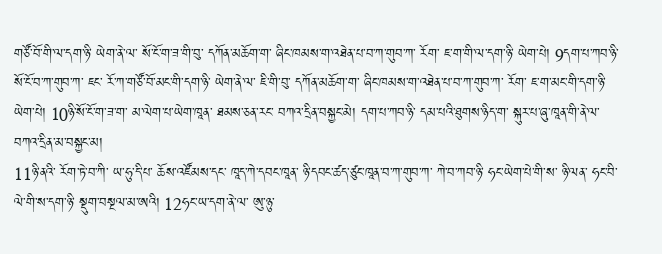གཙོ་བོ་གི་ལ་དག་ཉི་ ཡེག་ནེ་ལ་ སོ་ངོ་ག་ཟ་གི་བུ་ དཀོན་མཆོག་ག་ ཞིང་ཁམས་ག་འཐེན་པ་བ་ཀ་གུབ་ཀ་ རོག་ ཇ་ག་གི་ལ་དག་ཉི་ ཡེག་པེ། 9དག་པ་ཀབ་ཉི་ སོ་ངོ་བ་ཀ་གུབ་ཀ་ ཇང་ རོ་ཀ་གཙོ་བོ་མང་གི་དག་ཉི་ ཡེག་ནེ་ལ་ ཇི་གི་བུ་ དཀོན་མཆོག་ག་ ཞིང་ཁམས་ག་འཐེན་པ་བ་ཀ་གུབ་ཀ་ རོག་ ཇ་ག་མང་གི་དག་ཉི་ ཡེག་པེ། 10ཉི་སོ་ངོ་ག་ཟ་ག་ མ་ལེག་པ་ཡེག་ཁཱན་ ཐམས་ཅན་རང་ བཀའ་དྲིན་བསྐྱང་མེ། དག་པ་ཀབ་ཉི་ དམ་པའི་ཐུགས་ཉིད་ག་ སྐུར་པ་ཞུ་ཁཱན་གི་ནེ་ལ་ བཀའ་དྲིན་མ་བསྐྱང་མ།
11ཉི་ནའི་ རོག་ཏེ་བ་ཀི་ ཡ་ཧུ་དི་པ་ ཆོས་འཛོམས་དང་ ཁཱད་ཀེ་དབང་ཁཱན་ ཉི་དབང་ཚད་ཙུང་ཁཱན་བ་ཀ་གུབ་ཀ་ ཀེ་བ་ཀབ་ཉི་ ཧང་ཡེག་པེ་གི་ས་ ཉི་ལན་ ཧང་བི་ལེ་གི་ས་དག་ཉི་ སྡུག་བསྔལ་མ་ཨའི། 12ཧང་ཡ་དག་ནེ་ལ་ ཨུ་ཉུ་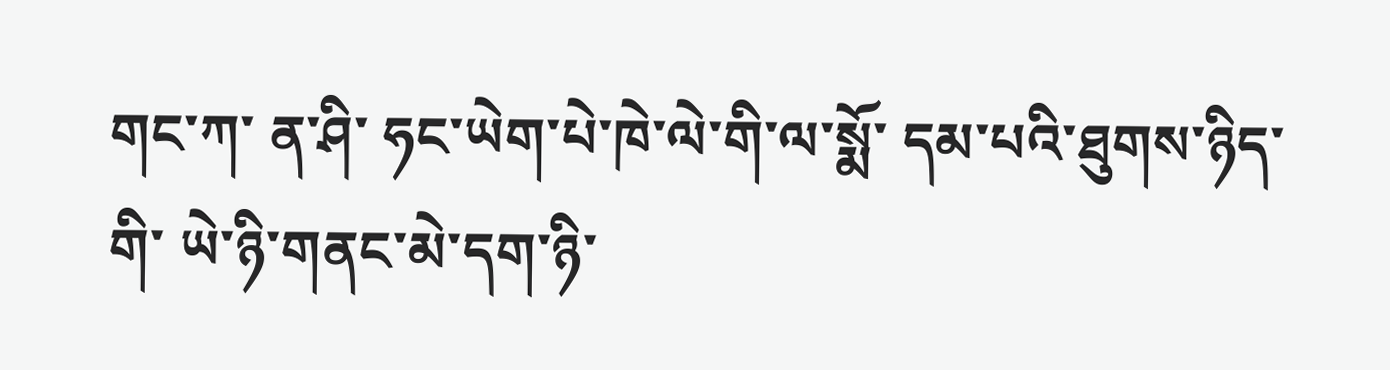གང་ཀ་ ན་ཤི་ ཧང་ཡེག་པེ་ཁེ་ལེ་གི་ལ་སྨོ་ དམ་པའི་ཐུགས་ཉིད་གི་ ཡེ་ཉི་གནང་མེ་དག་ཉི་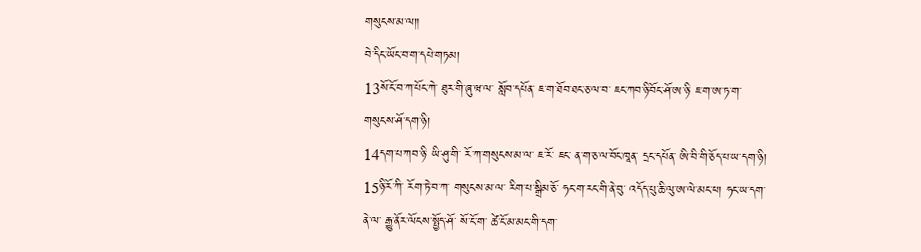གསུངས་མ་ལ༎
བེ་དིང་ཡོང་བ་ག་དཔེ་གཏམ།
13སོ་ངོ་བ་ཀ་པོང་ཀེ་ ཐུར་གི་ཞུ་ཝ་ལ་ སློབ་དཔོན་ ཇ་ག་ཐོབ་ཐང་ཅ་ལ་བ་ ཇང་ཀབ་ཉི་བོང་ཤོ་ཨ་ཉི་ ཇ་ག་ཨ་ཏ་ག་ གསུངས་ཤོ་དག་ཉི།
14དག་པ་ཀབ་ཉི་ ཡི་ཤུ་གི་ རོ་ཀ་གསུངས་མ་ལ་ ཇ་རོ་ ཇང་ ན་ག་ཅ་ལ་བོང་ཁཱན་ དྲང་དཔོན་ ཨི་བི་གི་ཅོད་པ་ཡ་དག་ཉི། 15ཉི་རོ་ཀི་ རོག་ཏེ་བ་ཀ་ གསུངས་མ་ལ་ རིག་པ་སྒྲིམ་ཅོ་ ཧང་ག་རང་གི་ནེ་བུ་ འདོད་པུ་ཆི་ལུ་ཨ་ལེ་མང་ཕ། ཧང་ཡ་དག་ནེ་ལ་ རྒྱུ་ནོར་ལོངས་སྤྱོད་ཤོ་ སོ་ངོ་ག་ ཚེ་ངོ་མ་མང་གི་དག་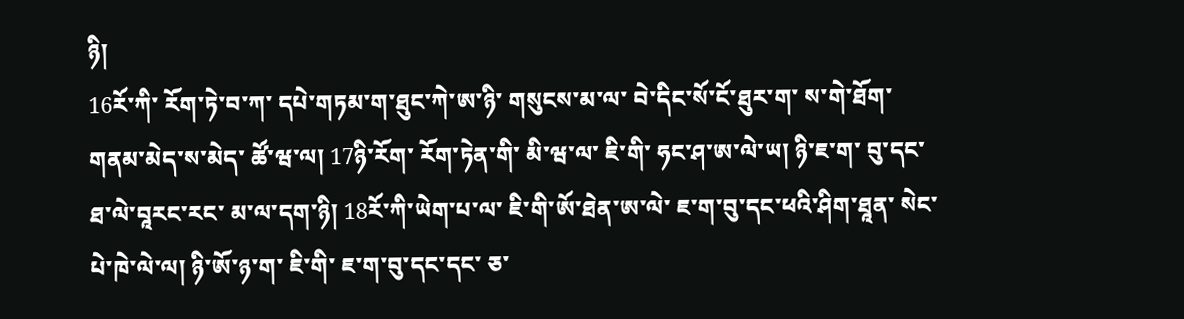ཉི།
16རོ་ཀི་ རོག་ཏེ་བ་ཀ་ དཔེ་གཏམ་ག་ཐུང་ཀེ་ཨ་ཉི་ གསུངས་མ་ལ་ བེ་དིང་སོ་ངོ་ཐུར་ག་ ས་གེ་ཐོག་ གནམ་མེད་ས་མེད་ ཚོ་ཝ་ལ། 17ཉི་རོག་ རོག་ཏེན་གི་ མི་ཝ་ལ་ ཇི་གི་ ཧང་ཤ་ཨ་ལེ་ཡ། ཉི་ཇ་ག་ བུ་དང་ཐ་ལེ་བཱརང་རང་ མ་ལ་དག་ཉི། 18རོ་ཀི་ཡེག་པ་ལ་ ཇི་གི་ཨོ་ཐེན་ཨ་ལེ་ ཇ་ག་བུ་དང་ཕའི་ཤིག་ཐཱན་ སེང་པེ་ཁེ་ལེ་ལ། ཉི་ཨོ་ཉ་ག་ ཇི་གི་ ཇ་ག་བུ་དང་དང་ ཅ་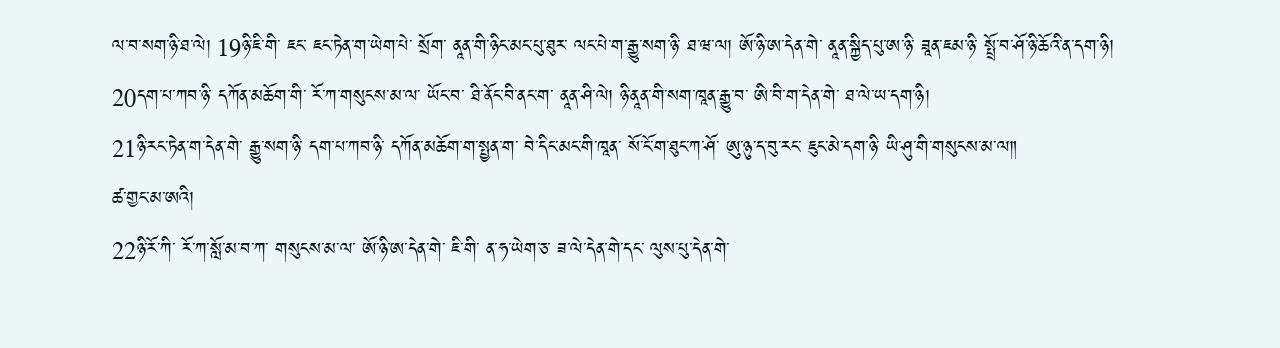ལ་བ་སག་ཉི་ཐ་ལེ། 19ཉི་ཇི་གི་ ཇང་ ཇང་ཏེན་ག་ཡེག་པེ་ སྲོག་ ནཱན་གི་ཉིང་མང་པུ་ཐུར་ ལང་པེ་ག་རྒྱུ་སག་ཉི་ ཐ་ཝ་ལ། ཨོ་ཉི་ཨ་དེན་གེ་ ནཱན་སྐྱིད་པུ་ཨ་ཉི་ ཟཱན་ཇམ་ཉི་ སྤྲོ་བ་ཤོ་ཉི་ཆོའི་ན་དག་ཉི།
20དག་པ་ཀབ་ཉི་ དཀོན་མཆོག་གི་ རོ་ཀ་གསུངས་མ་ལ་ ཡོང་བ་ ཐི་ནོང་བི་ནང་ག་ ནཱན་ཤི་ལེ། ཉི་ནཱན་གི་སག་ཁཱན་རྒྱུ་བ་ ཨི་བི་ག་དེན་གེ་ ཐ་ལེ་ཡ་དག་ཉི།
21ཉི་རང་ཏེན་ག་དེན་གེ་ རྒྱུ་སག་ཉི་ དག་པ་ཀབ་ཉི་ དཀོན་མཆོག་ག་སྤྱན་ག་ བེ་དིང་མང་གི་ཁཱན་ སོ་ངོ་ག་ཐུང་ཀ་ཤོ་ ཨུ་ཉུ་ད་བུ་རང་ ཇུང་མེ་དག་ཉི་ ཡི་ཤུ་གི་གསུངས་མ་ལ༎
ཚ་གྱང་མ་ཨའི།
22ཉི་རོ་ཀི་ རོ་ཀ་སློ་མ་བ་ཀ་ གསུངས་མ་ལ་ ཨོ་ཉི་ཨ་དེན་གེ་ ཇི་གི་ ན་ཧ་ཡེག་ཅ་ ཟ་ལེ་དེན་གེ་དང་ ལུས་པུ་དེན་གེ་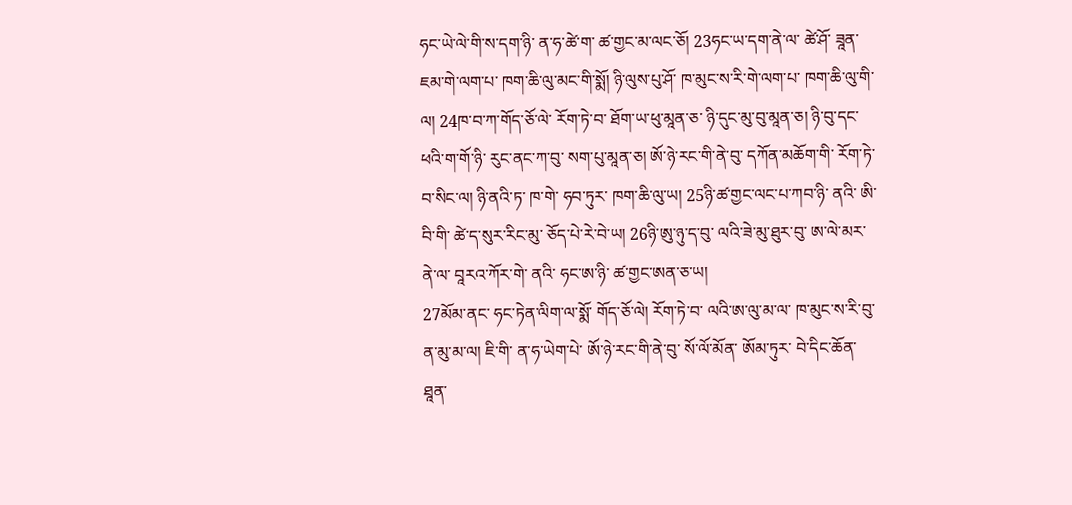ཧང་ཡེ་ལེ་གི་ས་དག་ཉི་ ན་ཧ་ཚེ་ག་ ཚ་གྱང་མ་ལང་ཅོ། 23ཧང་ཡ་དག་ནེ་ལ་ ཚེ་ཤོ་ ཟཱན་ཇམ་གེ་ལག་པ་ ཁག་ཆི་ལུ་མང་གི་སྨོ། ཉི་ལུས་པུ་ཤོ་ ཁ་མུང་ས་རི་གེ་ལག་པ་ ཁག་ཆི་ལུ་གི་ལ། 24ཁ་བ་ཀ་གོད་ཅོ་ལེ་ རོག་ཏེ་བ་ ཐོག་ཡ་ཕུ་མཱན་ཅ་ ཉི་དུང་མུ་བུ་མཱན་ཅ། ཉི་བུ་དང་ཕའི་ག་གོ་ཉི་ རུང་ནང་ཀ་བུ་ སག་པུ་མཱན་ཅ། ཨོ་ཉེ་རང་གི་ནེ་བུ་ དཀོན་མཆོག་གི་ རོག་ཏེ་བ་སིང་ལ། ཉི་ནའི་ཏ་ ཁ་གེ་ ཧབ་ཏུར་ ཁག་ཆི་ལུ་ཡ། 25ཉི་ཚ་གྱང་ལང་པ་ཀབ་ཉི་ ནའི་ ཨི་བི་གི་ ཚེ་ད་སུར་རིང་མུ་ ཅོད་པེ་རེ་བེ་ཡ། 26ཉི་ཨུ་ཉུ་ད་བུ་ ལའི་ཟེ་མུ་ཐུར་བུ་ ཨ་ལེ་མར་ནེ་ལ་ བཱརའ་ཀོར་གེ་ ནའི་ ཧང་ཨ་ཉི་ ཚ་གྱང་ཨན་ཅ་ཡ།
27མོམ་ནང་ ཧང་ཏེན་ལིག་ལ་སྨོ་ གོད་ཅོ་ལེ། རོག་ཏེ་བ་ ལའི་ཨ་ལུ་མ་ལ་ ཁ་མུང་ས་རི་བུ་ ན་མུ་མ་ལ། ཇི་གི་ ན་ཧ་ཡེག་པེ་ ཨོ་ཉེ་རང་གི་ནེ་བུ་ སོ་ལོ་མོན་ ཨོམ་ཏུར་ བེ་དིང་ཆོན་ཐཱན་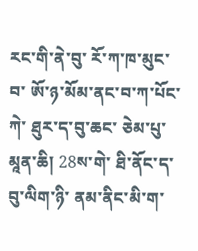རང་གི་ནེ་བུ་ རོ་ཀ་ཁ་མུང་བ་ ཨོ་ཉ་མོམ་ནང་བ་ཀ་པོང་ཀེ་ ཐུར་ད་བུ་ཆང་ ཅེམ་པུ་མཱན་ཆི། 28ས་གེ་ ཐི་ནོང་ད་བུ་ལིག་ཉི་ ནམ་ནིང་མི་ག་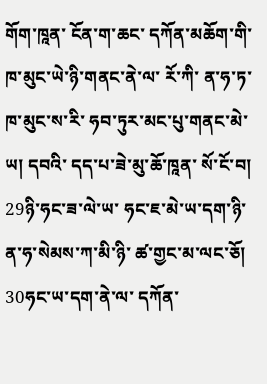གོག་ཁཱན་ ངོན་ག་ཆང་ དཀོན་མཆོག་གི་ ཁ་མུང་ཡེ་ཉི་གནང་ནེ་ལ་ རོ་ཀི་ ན་ཧ་ཏ་ ཁ་མུང་ས་རི་ ཧབ་ཏུར་མང་པུ་གནང་མེ་ཡ། དབའི་ དད་པ་ཟེ་མུ་ཆོ་ཁཱན་ སོ་ངོ་བ།
29ཉི་ཧང་ཟ་ལེ་ཡ་ ཧང་ཇ་མེ་ཡ་དག་ཉི་ ན་ཧ་སེམས་ཀ་མི་ཉི་ ཚ་གྱང་མ་ལང་ཅོ། 30ཧང་ཡ་དག་ནེ་ལ་ དཀོན་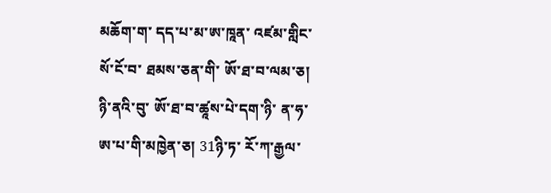མཆོག་ག་ དད་པ་མ་ཨ་ཁཱན་ འཛམ་གླིང་སོ་ངོ་བ་ ཐམས་ཅན་གི་ ཨོ་ཐ་བ་ལམ་ཅ། ཉི་ནའི་བུ་ ཨོ་ཐ་བ་ཚཱས་པེ་དག་ཉི་ ན་ཧ་ཨ་པ་གི་མཁྱེན་ཅ། 31ཉི་ཏ་ རོ་ཀ་རྒྱལ་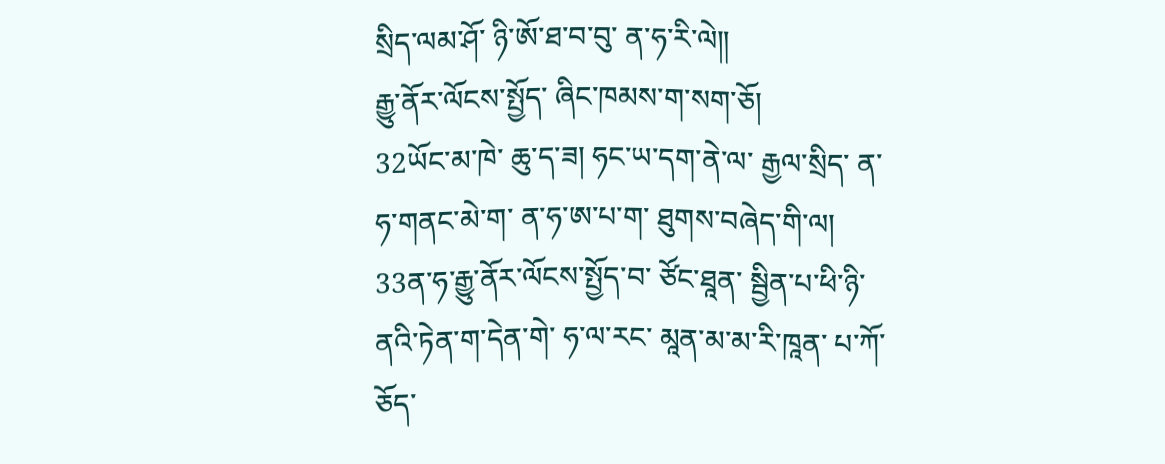སྲིད་ལམ་ཤོ་ ཉི་ཨོ་ཐ་བ་བུ་ ན་ཧ་རི་ལེ༎
རྒྱུ་ནོར་ལོངས་སྤྱོད་ ཞིང་ཁམས་ག་སག་ཅོ།
32ཡོང་མ་ཁེ་ ཆུ་ད་ཟ། ཧང་ཡ་དག་ནེ་ལ་ རྒྱལ་སྲིད་ ན་ཧ་གནང་མེ་ག་ ན་ཧ་ཨ་པ་ག་ ཐུགས་བཞེད་གི་ལ།
33ན་ཧ་རྒྱུ་ནོར་ལོངས་སྤྱོད་བ་ ཙོང་ཐཱན་ སྦྱིན་པ་ཕི་ཉི་ ནའི་ཏེན་ག་དེན་གེ་ ཧ་ལ་རང་ མཱན་མ་མ་རི་ཁཱན་ པ་ཀོ་ཅོད་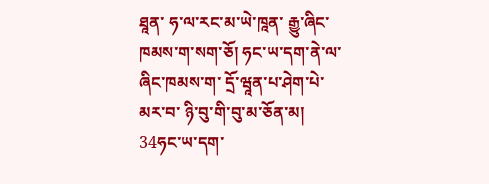ཐཱན་ ཧ་ལ་རང་མ་ཡེ་ཁཱན་ རྒྱུ་ཞིང་ཁམས་ག་སག་ཅོ། ཧང་ཡ་དག་ནེ་ལ་ ཞིང་ཁམས་ག་ དྲོ་ཝཱན་པ་ཤེག་པེ་མར་བ་ ཉི་བུ་གི་བུ་མ་ཅོན་མ། 34ཧང་ཡ་དག་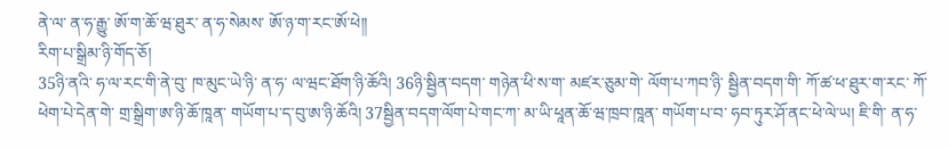ནེ་ལ་ ན་ཧ་རྒྱུ་ ཨོ་ག་ཆོ་ཝ་ཐུར་ ན་ཧ་སེམས་ ཨོ་ཉ་ག་རང་ཨོ་ཕེ༎
རིག་པ་སྒྲིམ་ཉི་གོད་ཅོ།
35ཉི་ནའི་ ཧ་ལ་རང་གི་ནེ་བུ་ ཁ་མུང་ཡེ་ཉི་ ན་ཧ་ ལ་ཝང་ཐོག་ཉི་ཆོའི། 36ཉི་སྦྱིན་བདག་ གཉེན་ཕི་ས་ག་ མཛར་ཅུམ་གེ་ ལོག་པ་ཀབ་ཉི་ སྦྱིན་བདག་གི་ ཀོ་ཚ་ཕ་ཐུར་ག་རང་ ཀོ་ཕེག་པེ་དེན་གེ་ གྲ་སྒྲིག་ཨ་ཉི་ཆོ་ཁཱན་ གཡོག་པ་ད་བུ་ཨ་ཉི་ཆོའི། 37སྦྱིན་བདག་ལོག་པེ་གང་ཀ་ མ་ཡི་ཕཱན་ཆོ་ཝ་ཁྲབ་ཁཱན་ གཡོག་པ་བ་ ཧབ་ཏུར་ཤོ་ནང་ཕེ་ལེ་ཡ། ཇི་གི་ ན་ཧ་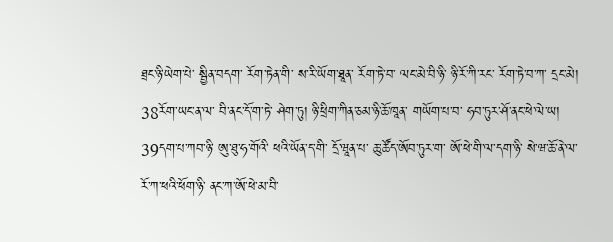ཐྲང་ཉི་ཡེག་པེ་ སྦྱིན་བདག་ རོག་ཏེན་གི་ ས་རི་ཡོག་ཐཱན་ རོག་ཏེ་བ་ ལང་མེ་བི་ཉི་ ཉི་རོ་ཀི་རང་ རོག་ཏེ་བ་ཀ་ དྲང་མེ། 38རོག་ཡང་ན་ལ་ བི་ནང་དོ་ག་ཏེ་ ཤེག་ཏུ། ཉི་ཕྲིག་ཀིན་ཅམ་ཉི་ཆོ་ཁཱན་ གཡོག་པ་བ་ ཧབ་ཏུར་ཤོ་ནང་ཕེ་ལེ་ཡ།
39དག་པ་ཀབ་ཉི་ ཨུ་ཐུ་ཧ་གོའི་ ཕའི་ཡོན་ད་གི་ དྲོ་ཝཱན་པ་ ཆུ་ཚོད་ཨོབ་ཏུར་ག་ ཨོ་ཕེ་གི་ལ་དག་ཉི་ སེ་ཝ་ཆོ་ནེ་ལ་ རོ་ཀ་ཕའི་ཕོག་ཉི་ ནང་ཀ་ཨོ་ཕེ་མ་བི་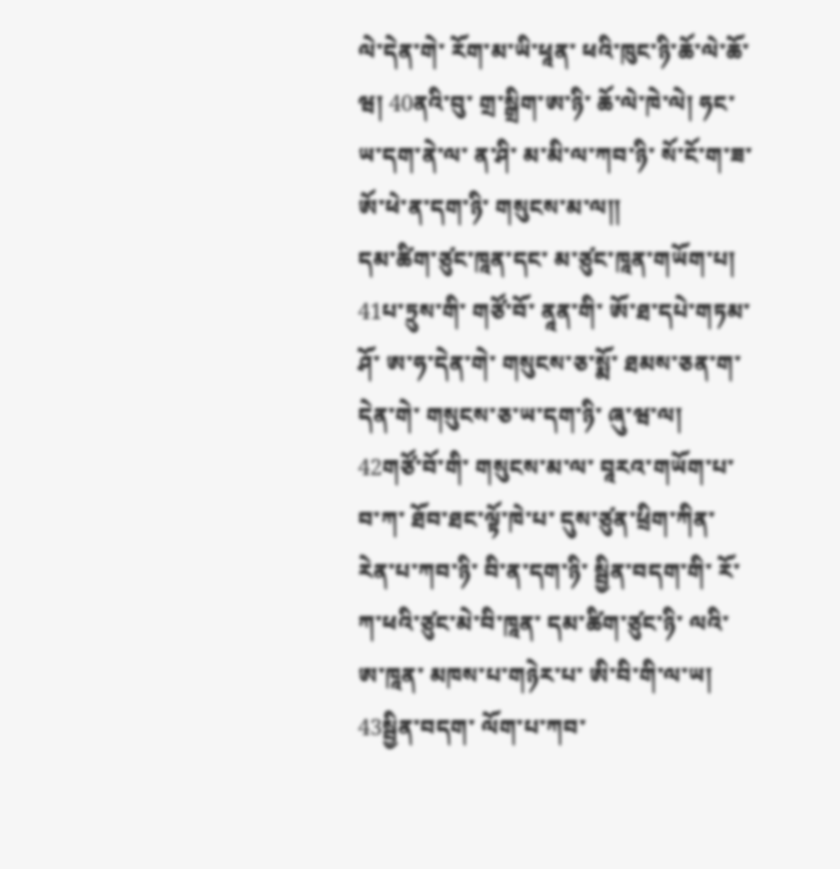ལེ་དེན་གེ་ རོག་མ་ཡི་ཕཱན་ ཕའི་ཁུང་ཉི་ཆོ་ལེ་ཆོ་ཝ། 40ནའི་བུ་ གྲ་སྒྲིག་ཨ་ཉི་ ཆོ་ལེ་ཁེ་ལེ། ཧང་ཡ་དག་ནེ་ལ་ ན་ཤི་ མ་མི་ལ་ཀབ་ཉི་ སོ་ངོ་ག་ཟ་ ཨོ་ཕེ་ན་དག་ཉི་ གསུངས་མ་ལ༎
དམ་ཚིག་ཙུང་ཁཱན་དང་ མ་ཙུང་ཁཱན་གཡོག་པ།
41པ་ཏྲུས་གི་ གཙོ་བོ་ ནཱན་གི་ ཨོ་ཐ་དཔེ་གཏམ་ཤོ་ ཨ་ཧ་དེན་གེ་ གསུངས་ཅ་སྨོ་ ཐམས་ཅན་ག་དེན་གེ་ གསུངས་ཅ་ཡ་དག་ཉི་ ཞུ་ཝ་ལ།
42གཙོ་བོ་གི་ གསུངས་མ་ལ་ བཱརའ་གཡོག་པ་བ་ཀ་ ཐོབ་ཐང་ལྟོ་ཁེ་པ་ དུས་ཙུན་ཕྲིག་ཀིན་ རེན་པ་ཀབ་ཉི་ བི་ན་དག་ཉི་ སྦྱིན་བདག་གི་ རོ་ཀ་ཕའི་ཙུང་མེ་བི་ཁཱན་ དམ་ཚིག་ཙུང་ཉི་ ལའི་ཨ་ཁཱན་ མཁས་པ་གཉེར་པ་ ཨི་བི་གི་ལ་ཡ། 43སྦྱིན་བདག་ ལོག་པ་ཀབ་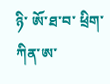ཉི་ ཨོ་ཐ་བ་ ཕྲིག་ཀིན་ཨ་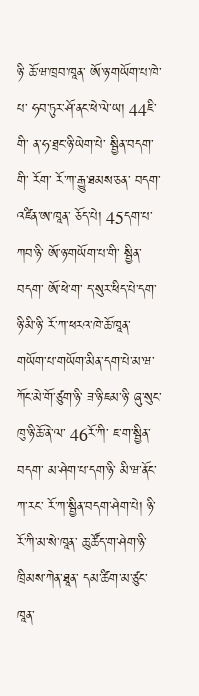ཉི་ ཆོ་ཝ་ཁྲབ་ཁཱན་ ཨོ་ཉ་གཡོག་པ་ཁེ་པ་ ཧབ་ཏུར་ཤོ་ནང་ཕེ་ལེ་ཡ། 44ཇི་གི་ ན་ཧ་ཐྲང་ཉི་ཡེག་པེ་ སྦྱིན་བདག་གི་ རོག་ རོ་ཀ་རྒྱུ་ཐམས་ཅན་ བདག་འཛིན་ཨ་ཁཱན་ ཅོད་པེ། 45དག་པ་ཀབ་ཉི་ ཨོ་ཉ་གཡོག་པ་གི་ སྦྱིན་བདག་ ཨོ་ཕེ་ག་ ད་སུར་ཕིད་པེ་དག་ཉི་མི་ཉི་ རོ་ཀ་ཕརའ་ཁེ་ཆོ་ཁཱན་ གཡོག་པ་གཡོག་མིན་དག་པེ་མ་ཝ་ ཀོང་མེ་གོ་ཙུག་ཉི་ ཟ་ཉི་ཇམ་ཉི་ ཞུ་སུང་ཁུ་ཉི་ཆོ་ནེ་ལ་ 46རོ་ཀི་ ཇ་ག་སྦྱིན་བདག་ མ་ཤེག་པ་དག་ཉི་ མི་ཝ་ནོང་ཀ་རང་ རོ་ཀ་སྦྱིན་བདག་ཤེག་པེ། ཉི་རོ་ཀི་མ་སེ་ཁཱན་ ཆུ་ཚོད་ག་ཤེག་ཉི་ ཁྲིམས་ཀེན་ཐཱན་ དམ་ཚིག་མ་ཙུང་ཁཱན་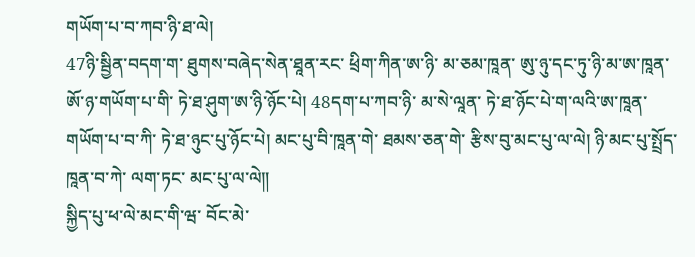གཡོག་པ་བ་ཀབ་ཉི་ཐ་ལེ།
47ཉི་སྦྱིན་བདག་ག་ ཐུགས་བཞེད་སེན་ཐཱན་རང་ ཕྲིག་ཀིན་ཨ་ཉི་ མ་ཅམ་ཁཱན་ ཨུ་ཉུ་དང་ཏུ་ཉི་མ་ཨ་ཁཱན་ ཨོ་ཉ་གཡོག་པ་གི་ ཏེ་ཐ་ཤུག་ཨ་ཉི་ཉོང་པེ། 48དག་པ་ཀབ་ཉི་ མ་སེ་ལཱན་ ཏེ་ཐ་ཉོང་པེ་ག་ལའི་ཨ་ཁཱན་ གཡོག་པ་བ་ཀི་ ཏེ་ཐ་ཉུང་པུ་ཉོང་པེ། མང་པུ་བི་ཁཱན་གེ་ ཐམས་ཅན་གེ་ རྩིས་བུ་མང་པུ་ལ་ལེ། ཉི་མང་པུ་སྤྲོད་ཁཱན་བ་ཀེ་ ལག་ཏང་ མང་པུ་ལ་ལེ༎
སྐྱིད་པུ་ཕ་ལེ་མང་གི་ཝ་ བོང་མེ་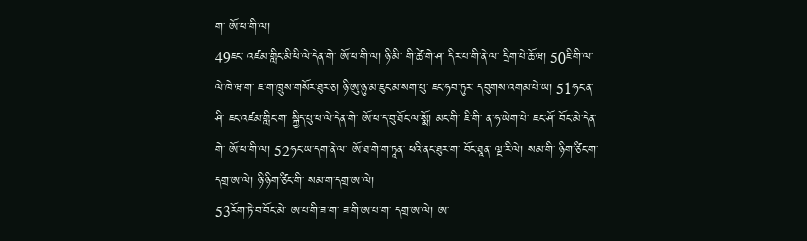ག་ ཨོ་ཕ་གི་ལ།
49ཇང་ འཛམ་གླིང་མི་ཕི་ལེ་དེན་གེ་ ཨོ་ཕ་གི་ལ། ཉི་མི་ གི་ཚེ་གེ་ཤ་ དིར་པ་གི་ནེ་ལ་ དྲིག་པེ་ཆོ་ཝ། 50ཇི་གི་ལ་ལེ་ཁེ་ཝ་ག་ ཇ་ག་ཁྲུས་གསོར་ཐུར་ཅ། ཉི་ཨུ་ཉུ་མ་ཇུང་མ་སག་པུ་ ཇང་ཧབ་ཏུར་ དབུགས་འགམ་པེ་ཡ། 51ཧང་ན་ཤི་ ཇང་འཛམ་གླིང་ག་ སྐྱིད་པུ་ཕ་ལེ་དེན་གེ་ ཨོ་ཕ་ད་བུ་ཐོང་ལ་སྨོ། མང་གི་ ཇི་གི་ ན་ཧ་ཡེག་པེ་ ཇང་ཤོ་ བོང་མེ་དེན་གེ་ ཨོ་ཕ་གི་ལ། 52ཧང་ཡ་དག་ནེ་ལ་ ཨོ་ཐ་གེ་ག་ཏཱན་ ཕའི་ནང་ཐུར་ག་ བོང་ཐཱན་ ལྔ་རི་ལེ། སམ་གི་ ཉིག་ཙིང་ག་ དགྲ་ཨ་ལེ། ཉི་ཉིག་ཙིང་གི་ སམ་ག་དགྲ་ཨ་ལེ།
53རོག་ཏེ་བ་བོང་མེ་ ཨ་པ་གི་ཟ་ག་ ཟ་གི་ཨ་པ་ག་ དགྲ་ཨ་ལེ། ཨ་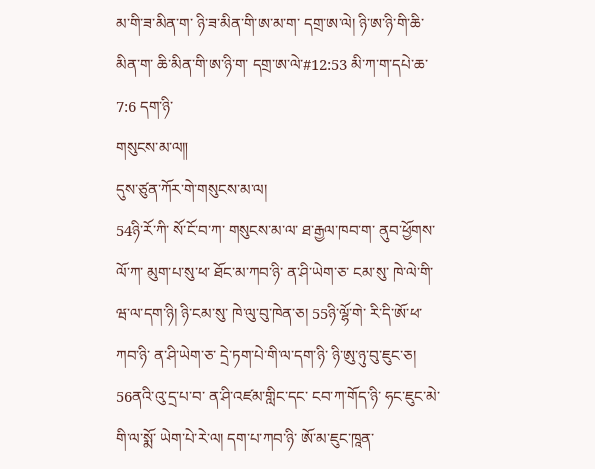མ་གི་ཟ་མིན་ག་ ཉི་ཟ་མིན་གི་ཨ་མ་ག་ དགྲ་ཨ་ལེ། ཉི་ཨ་ཉི་གི་ཆི་མིན་ག་ ཆི་མིན་གི་ཨ་ཉི་ག་ དགྲ་ཨ་ལེ་#12:53 མི་ཀ་ག་དཔེ་ཆ་ 7:6 དག་ཉི་
གསུངས་མ་ལ༎
དུས་ཙུན་ཀོར་གེ་གསུངས་མ་ལ།
54ཉི་རོ་ཀི་ སོ་ངོ་བ་ཀ་ གསུངས་མ་ལ་ ཐ་རྒྱལ་ཁབ་ག་ ནུབ་ཕྱོགས་ལོ་ཀ་ མུག་པ་སུ་ཕ་ ཐོང་མ་ཀབ་ཉི་ ན་ཤི་ཡེག་ཅ་ ངམ་སུ་ ཁེ་ལེ་གི་ཝ་ལ་དག་ཉི། ཉི་ངམ་སུ་ ཁེ་ལུ་བུ་ཁེན་ཅ། 55ཉི་ལྷོ་གེ་ རི་དི་ཨོ་ཕ་ཀབ་ཉི་ ན་ཤི་ཡེག་ཅ་ དྲེ་ཏག་པེ་གི་ལ་དག་ཉི་ ཉི་ཨུ་ཉུ་བུ་ཇུང་ཅ། 56ནའི་འུ་དྲ་པ་བ་ ན་ཤི་འཛམ་གླིང་དང་ ངབ་ཀ་གོད་ཉི་ ཧང་ཇུང་མེ་གི་ལ་སྨོ་ ཡེག་པེ་རེ་ལ། དག་པ་ཀབ་ཉི་ ཨོ་མ་ཇུང་ཁཱན་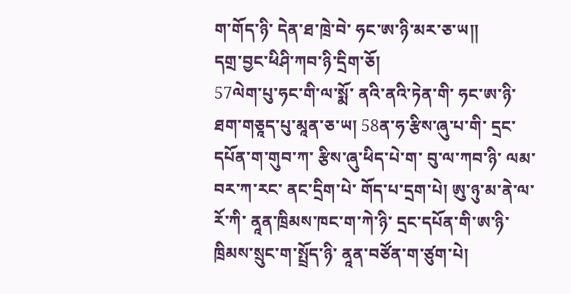ག་གོད་ཉི་ དེན་ཐ་ཁྲེ་བེ་ ཧང་ཨ་ཉི་མར་ཅ་ཡ༎
དགྲ་བྱང་ཕིཤི་ཀབ་ཉི་དྲིག་ཅོ།
57ལེག་པུ་ཧང་གི་ལ་སྨོ་ ནའི་ནའི་ཏེན་གི་ ཧང་ཨ་ཉི་ ཐག་གཅཱད་པུ་མཱན་ཅ་ཡ། 58ན་ཧ་རྩིས་ཞུ་པ་གི་ དྲང་དཔོན་ག་གུབ་ཀ་ རྩིས་ཞུ་ཕིད་པེ་ག་ བུ་ལ་ཀབ་ཉི་ ལམ་བར་ཀ་རང་ ནང་དྲིག་པེ་ གོད་པ་དྲག་པེ། ཨུ་ཉུ་མ་ནེ་ལ་ རོ་ཀི་ ནཱན་ཁྲིམས་ཁང་ག་ཀེ་ཉི་ དྲང་དཔོན་གི་ཨ་ཉི་ ཁྲིམས་སྲུང་ག་སྤྲོད་ཉི་ ནཱན་བཙོན་ག་ཙུག་པེ།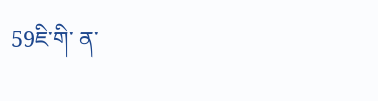59ཇི་གི་ ན་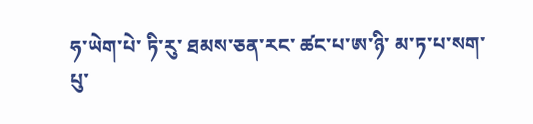ཧ་ཡེག་པེ་ ཏི་རུ་ ཐམས་ཅན་རང་ ཚང་པ་ཨ་ཉི་ མ་ཏ་པ་སག་པུ་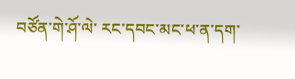བཙོན་གེ་ཤོ་ལེ་ རང་དབང་མང་ཕ་ན་དག་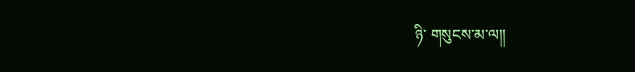ཉི་ གསུངས་མ་ལ༎